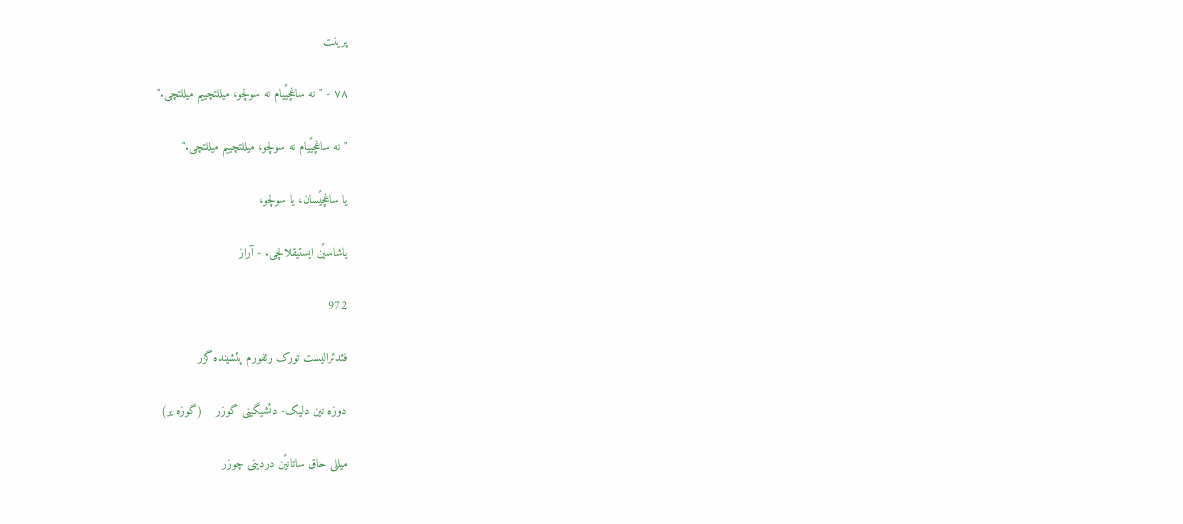پرینت

۷۸ - "نه ساغچيًيام نه سولچو، ميللتچييم ميللتچی."

"نه ساغچيًيام نه سولچو، ميللتچييم ميللتچی."

يا ساغچيًسان، يا سولچو،

ياشاسيًن ايستيقلالچی. - آراز

972

فئدئراليست تورک رئفورم پئشينده گزر

دوزه نين دليک- دئشيگينی گوزر    (گوزه ير)

ميللی حاق ساتانيًن دردينی چوزر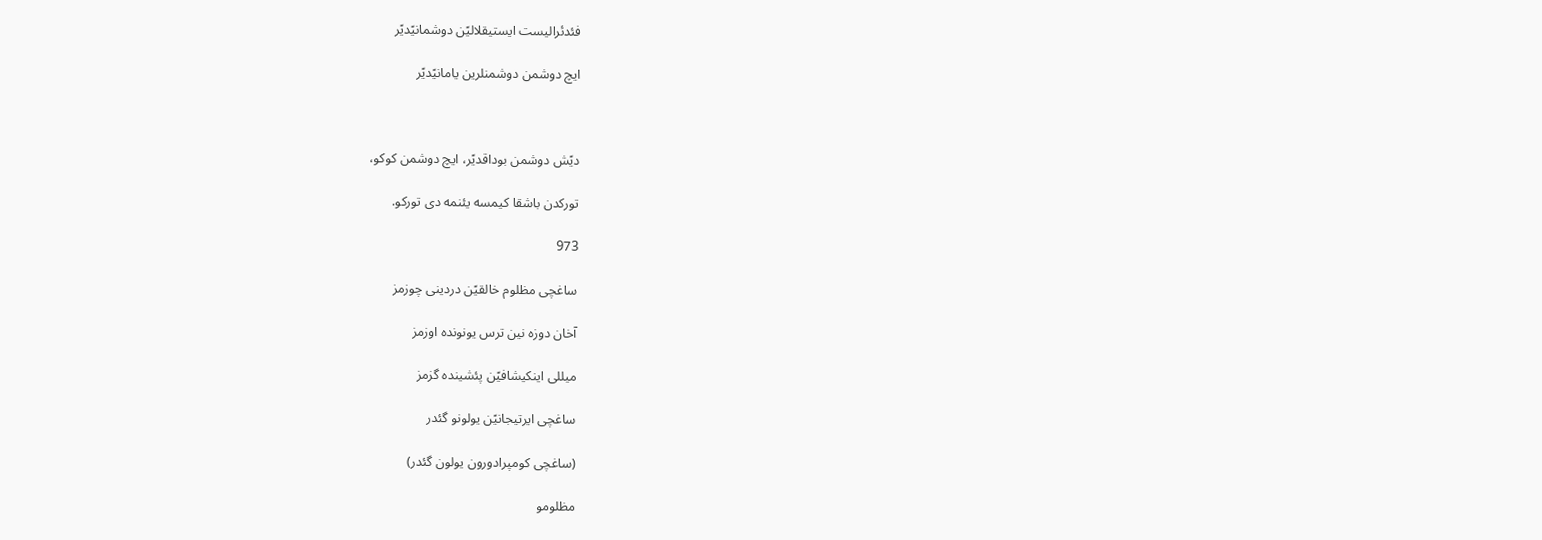فئدئراليست ايستيقلاليًن دوشمانيًديًر

ايچ دوشمن دوشمنلرين يامانيًديًر



ديًش دوشمن بوداقديًر، ايچ دوشمن کوکو،

تورکدن باشقا کيمسه يئنمه دی تورکو.

973

ساغچی مظلوم خالقيًن دردينی چوزمز

آخان دوزه نين ترس يونونده اوزمز

ميللی اينکيشافيًن پئشينده گزمز

ساغچی ايرتيجانيًن يولونو گئدر

(ساغچی کومپرادورون يولون گئدر)

مظلومو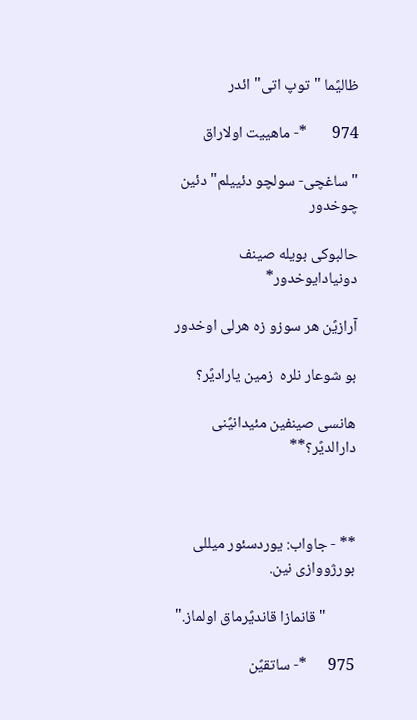ظاليًما "توپ اتی" ائدر

974       *- ماهييت اولاراق

"ساغچی- سولچو دئييلم" دئين چوخدور

حالبوکی بويله صينف دونيادايوخدور*

آرازيًن هر سوزو زه هرلی اوخدور

بو شوعار نلره  زمين ياراديًر؟

هانسی صينفين مئيدانيًنی دارالديًر؟**



** - جاواب: يوردسئور ميللی بورژووازی نين.

        "قانمازا قانديًرماق اولماز."

975      *- ساتقيًن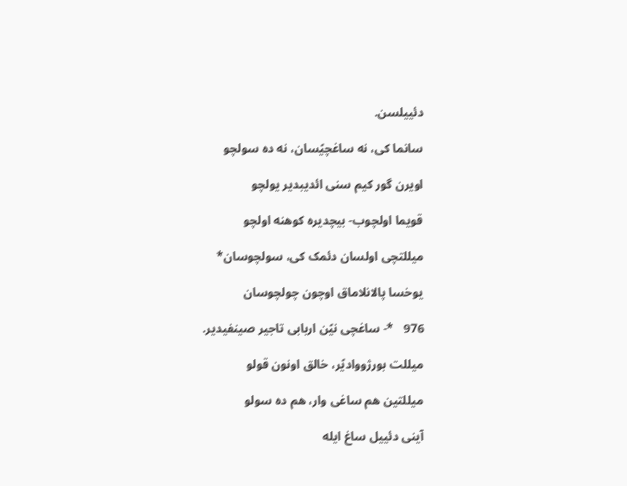دئييلسن.

سانما کی، نه ساغچيًسان، نه ده سولچو

اويرن گور کيم سنی ائديبدير يولچو

قويما اولچوب- بيچديره کوهنه اولچو

ميللتچی اولسان دئمک کی، سولچوسان*

يوخسا پالانلاماق اوچون چولچوسان

976   *- ساغچی نيًن اربابی تاجير صينفيدير.

ميللت بورژوواديًر، خالق اونون قولو

ميللتين هم ساغی وار، هم ده سولو

آينی دئييل ساغ ايله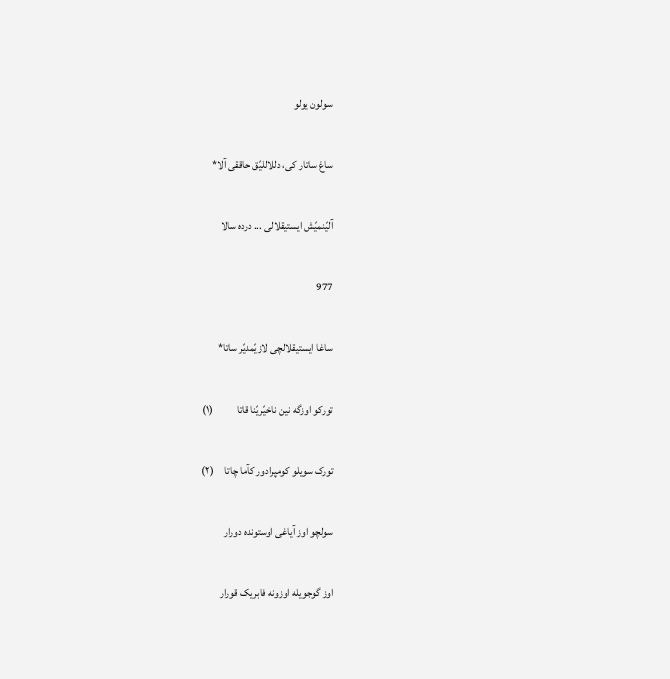سولون يولو

ساغ ساتار کی، دللالليًق حاققی آلا*

آليًنميًش ايستيقلالی ... درده سالا

977

ساغا ايستيقلالچی لازيًمديًر ساتا*

تورکو اوزگه نين ناخيًريًنا قاتا           (۱)

تورک سويلو کومپرادور کآما چاتا     (۲)

سولچو اوز آياغی اوستونده دورار

اوز گوجويله اوزونه فابريک قورار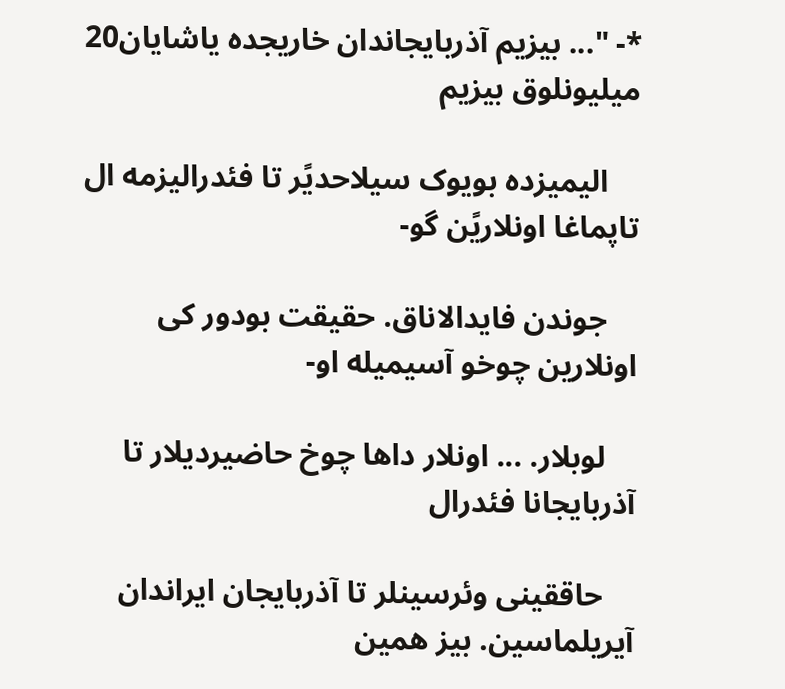*- "... بيزيم آذربايجاندان خاريجده ياشايان20 ميليونلوق بيزيم

    اليميزده بويوک سيلاحديًر تا فئدراليزمه ال تاپماغا اونلاريًن گو-

    جوندن فايدالاناق. حقيقت بودور کی اونلارين چوخو آسيميله او-

    لوبلار. ... اونلار داها چوخ حاضيرديلار تا آذربايجانا فئدرال

    حاققينی وئرسينلر تا آذربايجان ايراندان آيريلماسين. بيز همين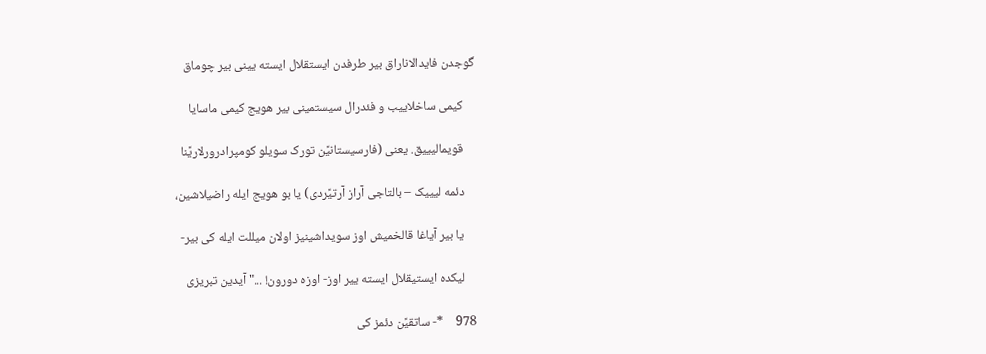گوجدن فايدالاناراق بير طرفدن ايستقلال ايسته يينی بير چوماق

    کيمی ساخلاييب و فئدرال سيستمينی بير هويج کيمی ماسايا

    قويماليييق. يعنی (فارسيستانيًن تورک سويلو کومپرادرورلاريًنا

    دئمه ليييک – بالتاجی آراز آرتيًردی) يا بو هويج ايله راضيلاشين،

    يا بير آياغا قالخميش اوز سويداشينيز اولان ميللت ايله کی بير-

    ليکده ايستيقلال ايسته يير اوز- اوزه دورون! ..." آيدين تبريزی

978    *- ساتقيًن دئمز کی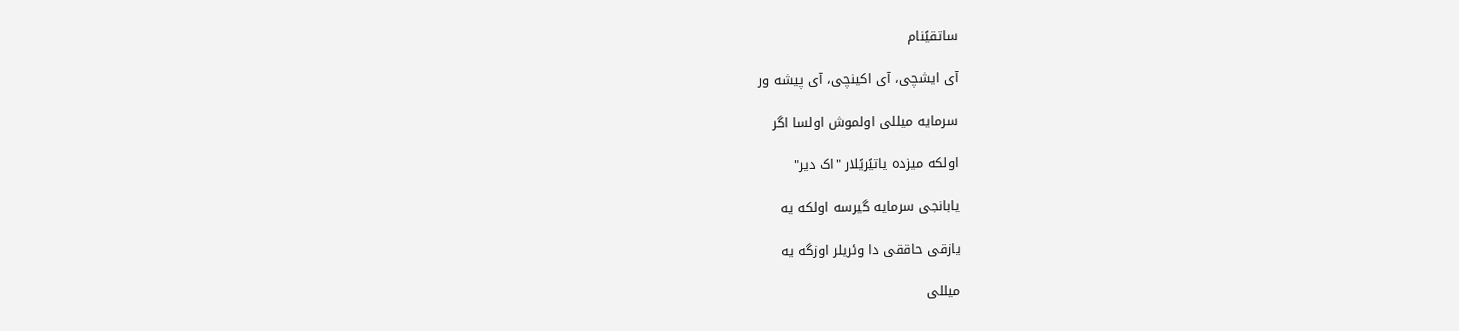ساتقيًنام

آی ايشچی، آی اکينچی، آی پيشه ور

سرمايه ميللی اولموش اولسا اگر

اولکه ميزده ياتيًريًلار "اک دير"

يابانجی سرمايه گيرسه اولکه يه

يازقی حاققی دا وئريلر اوزگه يه

ميللی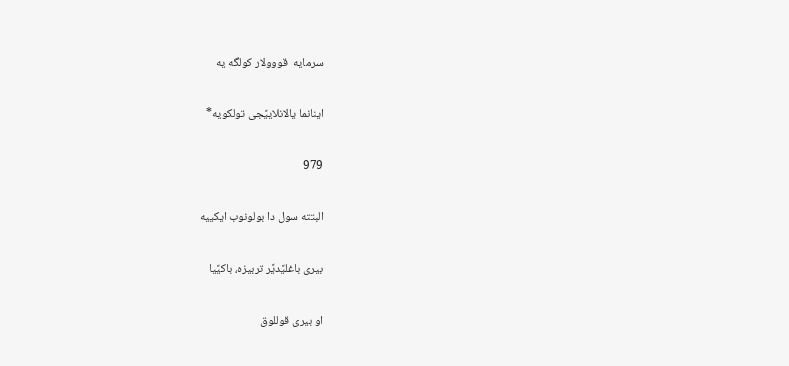سرمايه  قووولار کولگه يه

اينانما يالانلاييًجی تولکويه*

979

البتته سول دا بولونوب ايکیيه

بيری باغليًديًر تربيزه، باکيًيا

او بيری قوللوق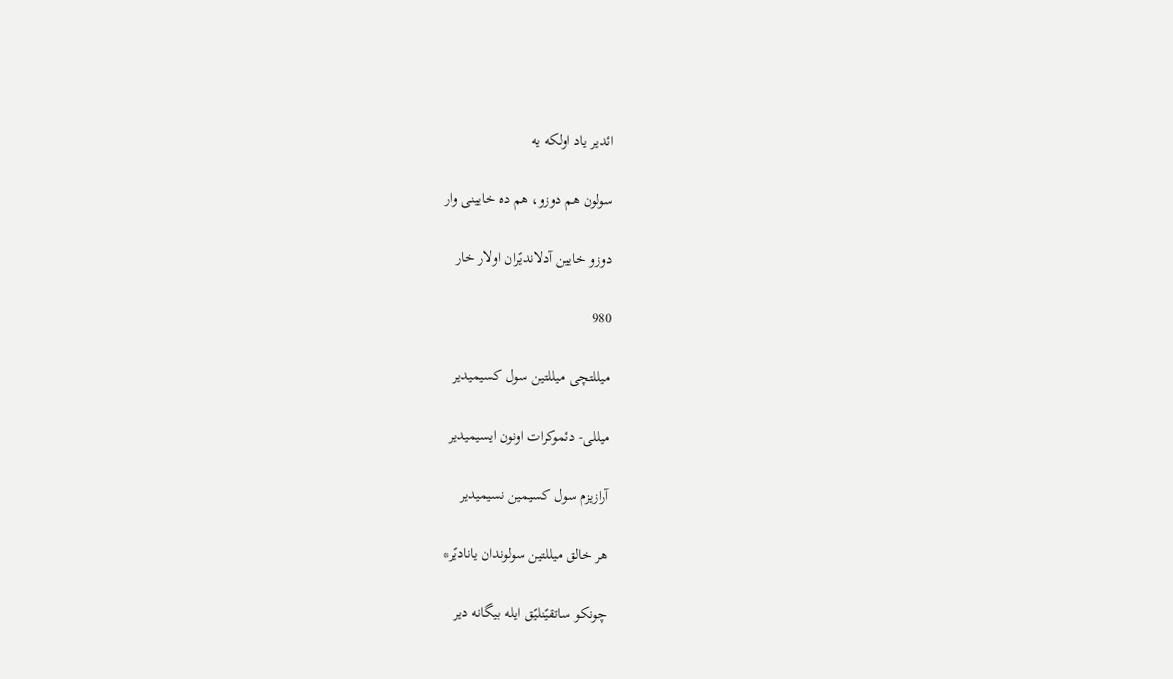ائدير ياد اولکه يه

سولون هم دوزو، هم ده خايينی وار

دوزو خايين آدلانديًران اولار خار

980

ميللتچی ميللتين سول کسيمیدير

ميللی- دئموکرات اونون ايسيمیدير

آرازيزم سول کسيمين نسيمیدير

هر خالق ميللتين سولوندان ياناديًر*

چونکو ساتقيًنليًق ايله بيگانه دير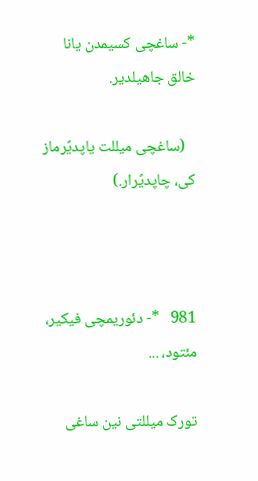*- ساغچی کسيمدن يانا خالق جاهيلدير.

   (ساغچی ميللت ياپديًرماز کی، چاپديًرار.)



981   *- دئوريمچی فيکير، مئتود، ...

تورک ميللتی نين ساغی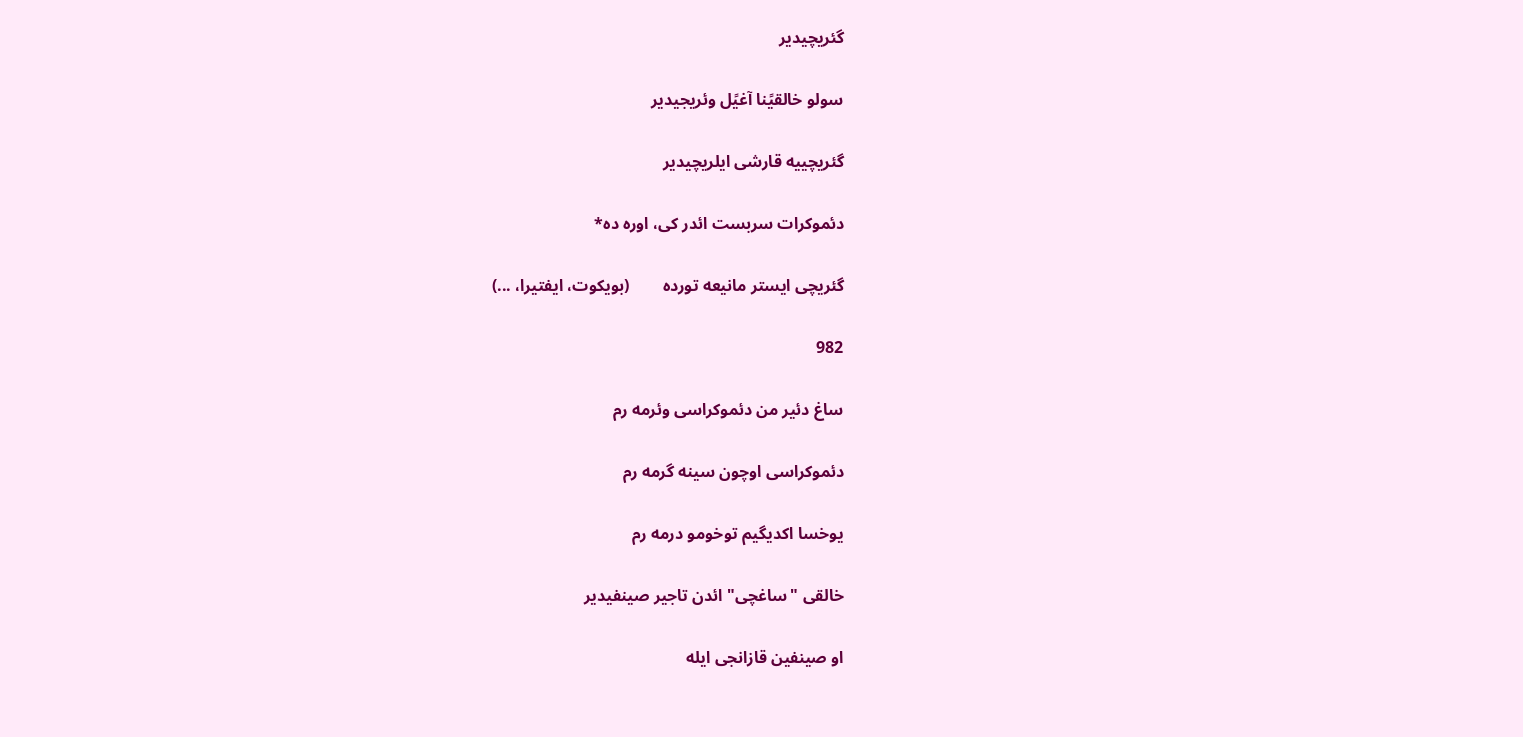گئريچیدير

سولو خالقيًنا آغيًل وئريجیدير

گئريچیيه قارشی ايلريچیدير

دئموکرات سربست ائدر کی، اوره ده*

گئريچی ايستر مانيعه تورده        (بويکوت، ايفتيرا، ...)

982

ساغ دئير من دئموکراسی وئرمه رم

دئموکراسی اوچون سينه گرمه رم

يوخسا اکديگيم توخومو درمه رم

خالقی "ساغچی" ائدن تاجير صينفیدير

او صينفين قازانجی ايله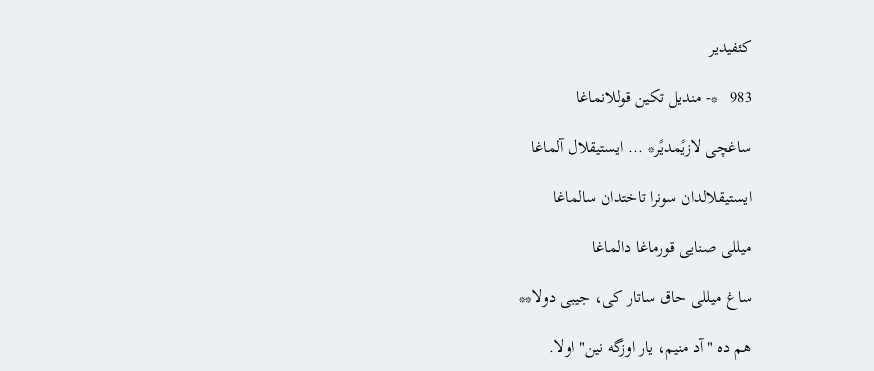کئفیدير

983   *- منديل تکين قوللانماغا

ساغچی لازيًمديًر* ... ايستيقلال آلماغا

ايستيقلالدان سونرا تاختدان سالماغا

ميللی صنايی قورماغا دالماغا

ساغ ميللی حاق ساتار کی، جيبی دولا**

هم ده "آد منيم، يار اوزگه نين" اولا.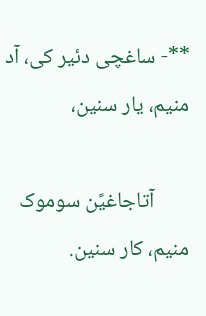**- ساغچی دئير کی، آد منيم، يار سنين،

       آتاجاغيًن سوموک منيم، کار سنين.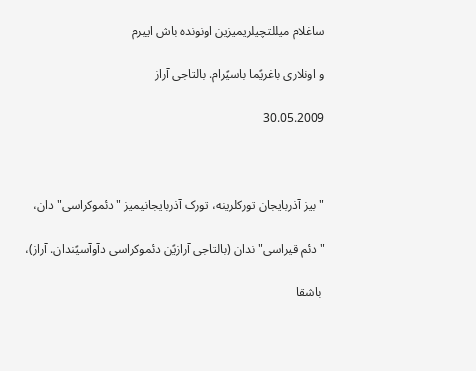ساغلام ميللتچیلريميزين اونونده باش اييرم

و اونلاری باغريًما باسيًرام. بالتاجی آراز

30.05.2009



"بيز آذربايجان تورکلرينه، تورک آذربايجانيميز "دئموکراسی" دان،

"دئم قيراسی"ندان (بالتاجی آرازيًن دئموکراسی دآوآسيًندان. آراز)،

 باشقا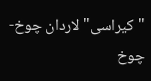"کيراسی"لاردان چوخ- چوخ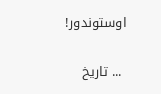اوستوندور!

 ... تاريخ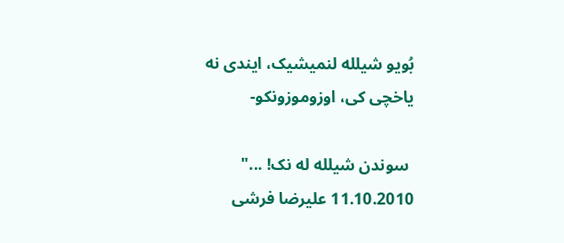بُويو شيلله لنميشيک، ايندی نه ياخچی کی، اوزوموزونکو-

 سوندن شيلله له نک! ..." 11.10.2010 عليرضا فرشی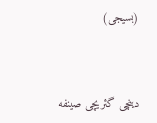(بسيجی)



دينچی گئريچی صينفه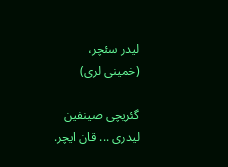ليدر سئچر،      (خمينی لری)

گئريچی صينفين ليدری ... قان ايچر.